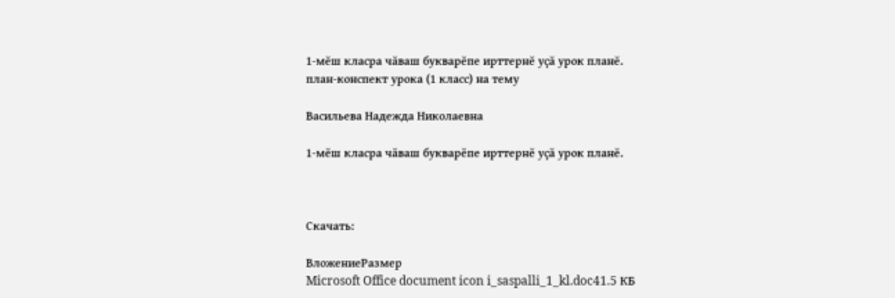1-мĕш класра чăваш букварĕпе ирттернĕ уçă урок планĕ.
план-конспект урока (1 класс) на тему

Васильева Надежда Николаевна

1-мĕш класра чăваш букварĕпе ирттернĕ уçă урок планĕ.



Скачать:

ВложениеРазмер
Microsoft Office document icon i_saspalli_1_kl.doc41.5 КБ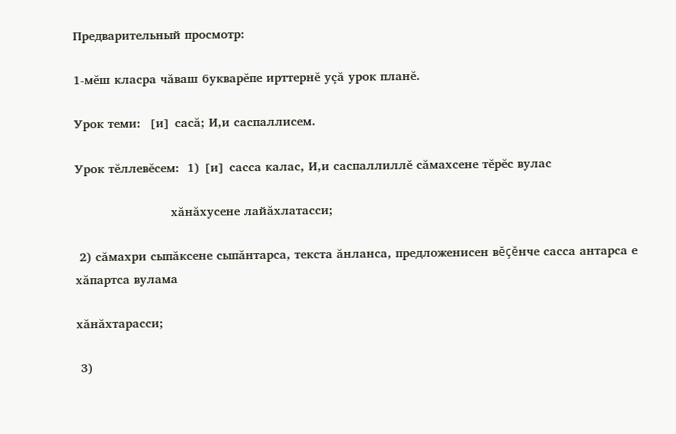Предварительный просмотр:

1-мĕш класра чăваш букварĕпе ирттернĕ уçă урок планĕ.

Урок теми:  [и] cаcă; И,и саспаллисем.

Урок тĕллевĕсем:  1) [и] сасса калас, И,и саспаллиллĕ сăмахсене тĕрĕс вулас

                        хăнăхусене лайăхлатасси;

 2) сăмахри сыпăксене сыпăнтарса, текста ăнланса, предложенисен вĕçĕнче сасса антарса е хăпартса вулама

хăнăхтарасси;

 3)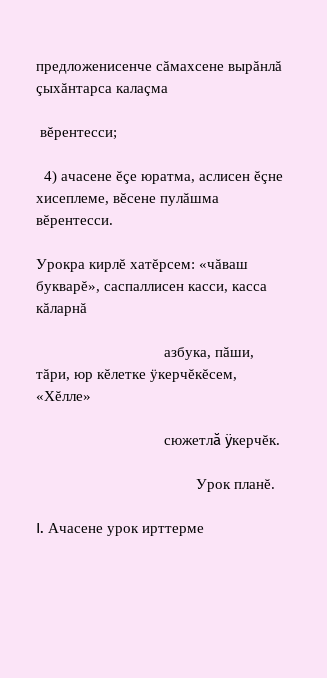предложенисенче сăмахсене вырăнлă çыхăнтарса калаçма

 вĕрентесси;

  4) ачасене ĕçе юратма, аслисен ĕçне хисеплеме, вĕсене пулăшма вĕрентесси.

Урокра кирлĕ хатĕрсем: «чăваш букварĕ», саспаллисен касси, касса кăларнă

                                азбука, пăши, тăри, юр кĕлетке ÿкерчĕкĕсем, «Хĕлле»

                                сюжетлă ÿкерчĕк.

                                        Урок планĕ.

I. Ачасене урок ирттерме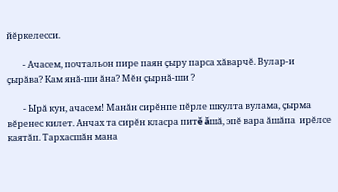йĕркелесси.

        - Ачасем, почтальон пире паян çыру парса хăварчĕ. Вулар-и çырăва? Кам янă-ши ăна? Мĕн çырнă-ши ?

        - Ырă кун, ачасем! Манăн сирĕнпе пĕрле шкулта вулама, çырма вĕренес килет. Анчах та сирĕн класра питĕ ăшă, эпĕ вара ăшăпа  ирĕлсе каятăп. Тархасшăн мана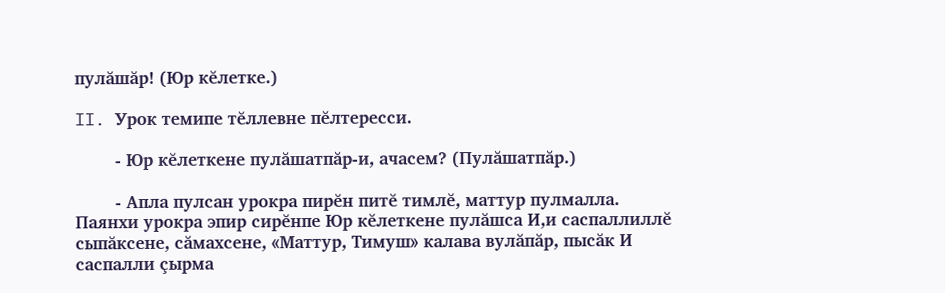пулăшăр! (Юр кĕлетке.)

II. Урок темипе тĕллевне пĕлтересси.

        - Юр кĕлеткене пулăшатпăр-и, ачасем? (Пулăшатпăр.)

        - Апла пулсан урокра пирĕн питĕ тимлĕ, маттур пулмалла. Паянхи урокра эпир сирĕнпе Юр кĕлеткене пулăшса И,и саспаллиллĕ сыпăксене, сăмахсене, «Маттур, Тимуш» калава вулăпăр, пысăк И саспалли çырма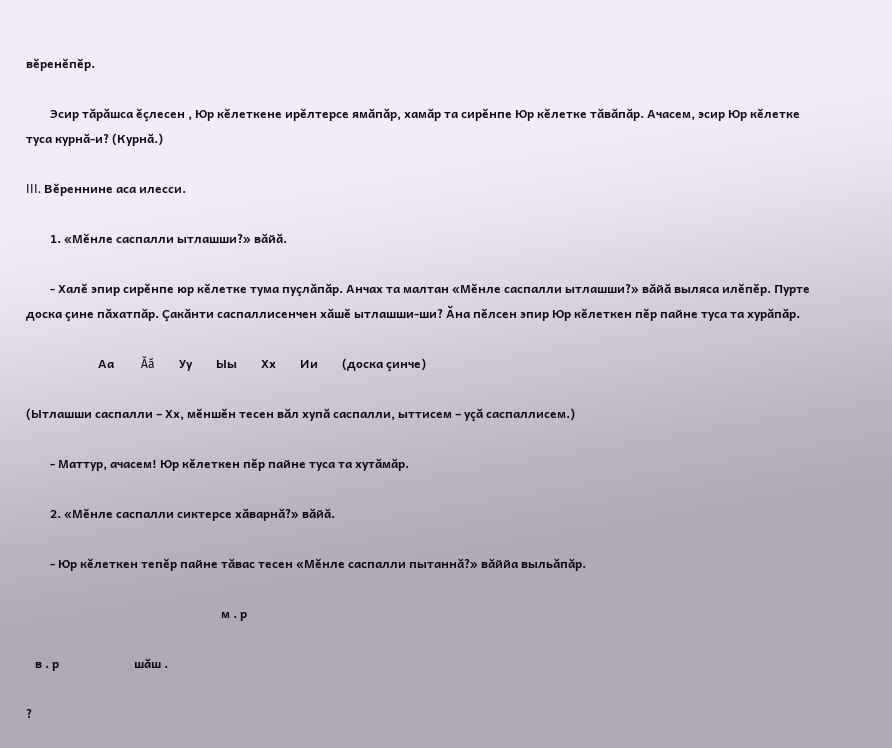вĕренĕпĕр.

        Эсир тăрăшса ĕçлесен , Юр кĕлеткене ирĕлтерсе ямăпăр, хамăр та сирĕнпе Юр кĕлетке тăвăпăр. Ачасем, эсир Юр кĕлетке туса курнă-и? (Курнă.)

III. Вĕреннине аса илесси.

        1. «Мĕнле саспалли ытлашши?» вăйă.

        - Халĕ эпир сирĕнпе юр кĕлетке тума пуçлăпăр. Анчах та малтан «Мĕнле саспалли ытлашши?» вăйă выляса илĕпĕр. Пурте доска çине пăхатпăр. Çакăнти саспаллисенчен хăшĕ ытлашши-ши? Ăна пĕлсен эпир Юр кĕлеткен пĕр пайне туса та хурăпăр.

                        Аа         Ăă        Уу        Ыы        Хх        Ии        (доска çинче)

(Ытлашши саспалли – Хх, мĕншĕн тесен вăл хупă саспалли, ыттисем – уçă саспаллисем.)

        - Маттур, ачасем! Юр кĕлеткен пĕр пайне туса та хутăмăр.

        2. «Мĕнле саспалли сиктерсе хăварнă?» вăйă.

        - Юр кĕлеткен тепĕр пайне тăвас тесен «Мĕнле саспалли пытаннă?» вăййа выльăпăр.

                                                                 м . р

   в . р                         шăш .

?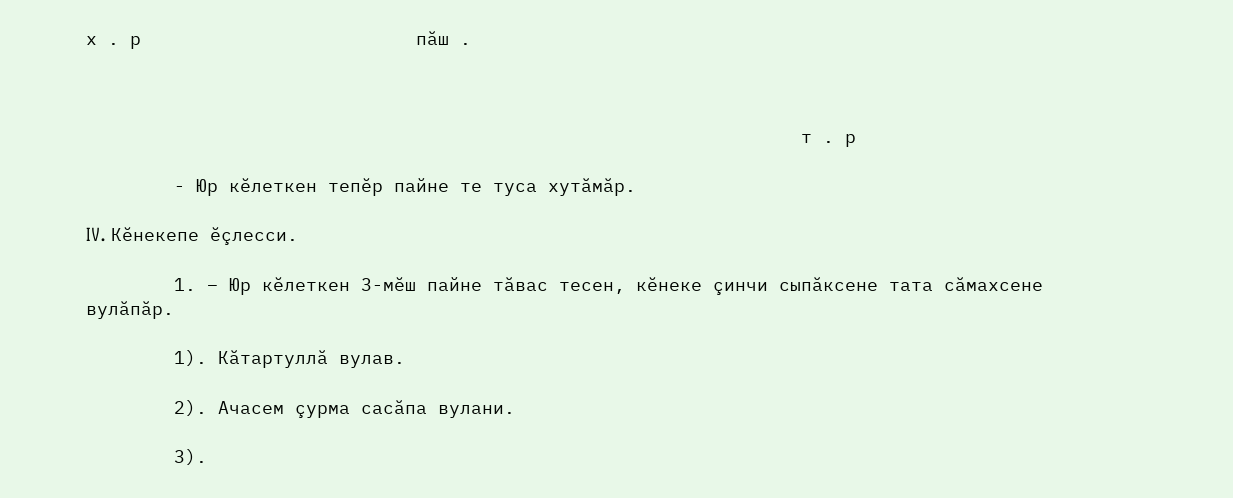х . р                         пăш .



                                                                 т . р

        - Юр кĕлеткен тепĕр пайне те туса хутăмăр.

IV. Кĕнекепе ĕçлесси.

        1. – Юр кĕлеткен 3-мĕш пайне тăвас тесен, кĕнеке çинчи сыпăксене тата сăмахсене вулăпăр.

        1). Кăтартуллă вулав.

        2). Ачасем çурма сасăпа вулани.

        3).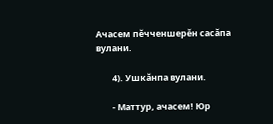Ачасем пĕчченшерĕн сасăпа вулани.

        4). Ушкăнпа вулани.

        - Маттур, ачасем! Юр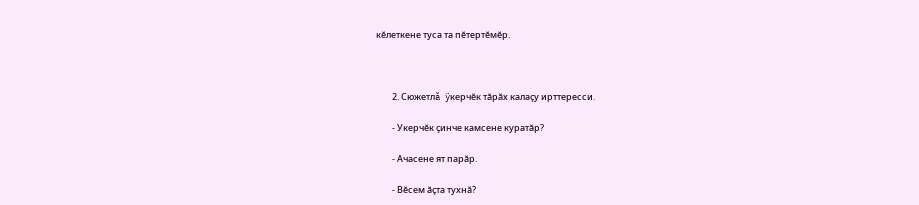кĕлеткене туса та пĕтертĕмĕр.



        2. Сюжетлă ÿкерчĕк тăрăх калаçу ирттересси.

        - Укерчĕк çинче камсене куратăр?

        - Ачасене ят парăр.

        - Вĕсем ăçта тухнă?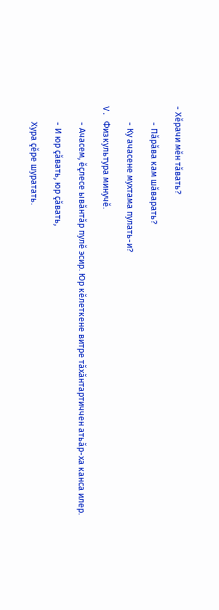- Хĕрачи мĕн тăвать?

        - Пăрăва кам шăварать?

        - Ку ачасене мухтама пулать-и?

V. Физкультура минучĕ.

        - Ачасем, ĕçлесе ывăнтăр пулĕ эсир. Юр кĕлеткене витре тăхăнтартиччен атьăр-ха канса илер.

        - И юр çăвать, юр çăвать,

        Хура çĕре шуратать.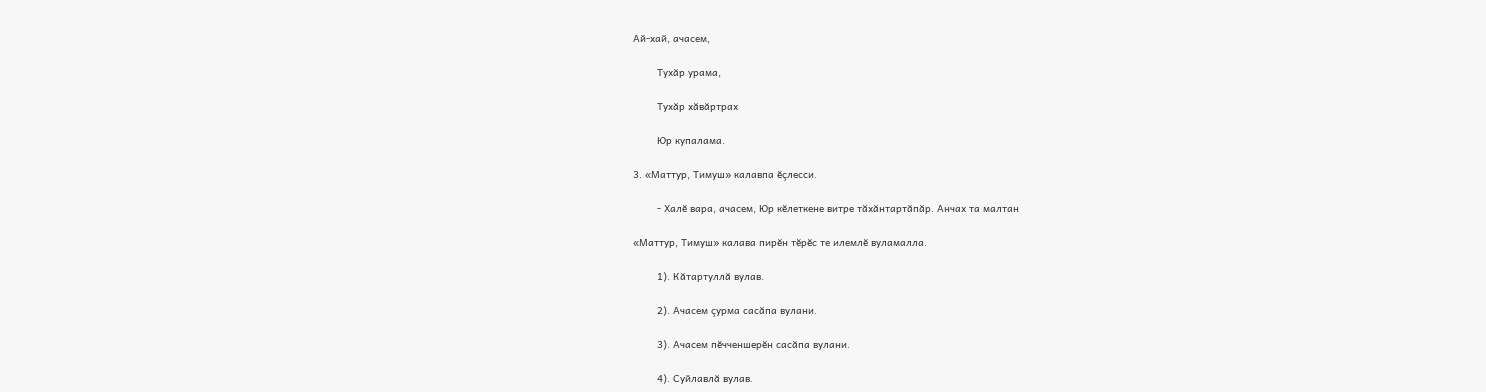Ай-хай, ачасем,

        Тухăр урама,

        Тухăр хăвăртрах

        Юр купалама.

3. «Маттур, Тимуш» калавпа ĕçлесси.

        - Халĕ вара, ачасем, Юр кĕлеткене витре тăхăнтартăпăр. Анчах та малтан

«Маттур, Тимуш» калава пирĕн тĕрĕс те илемлĕ вуламалла.

        1). Кăтартуллă вулав.

        2). Ачасем çурма сасăпа вулани.

        3). Ачасем пĕчченшерĕн сасăпа вулани.

        4). Суйлавлă вулав.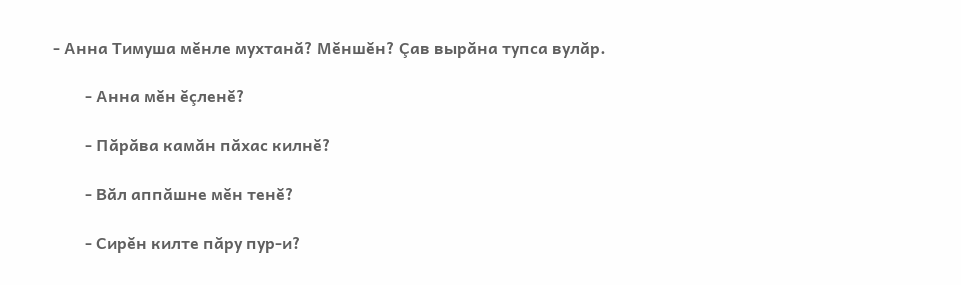- Анна Тимуша мĕнле мухтанă? Мĕншĕн? Çав вырăна тупса вулăр.

        - Анна мĕн ĕçленĕ?

        - Пăрăва камăн пăхас килнĕ?

        - Вăл аппăшне мĕн тенĕ?

        - Сирĕн килте пăру пур-и?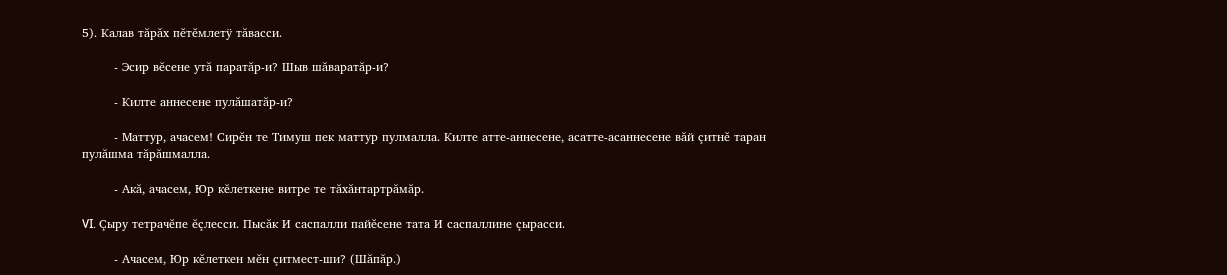5). Калав тăрăх пĕтĕмлетÿ тăвасси.

        - Эсир вĕсене утă паратăр-и? Шыв шăваратăр-и?

        - Килте аннесене пулăшатăр-и?

        - Маттур, ачасем! Сирĕн те Тимуш пек маттур пулмалла. Килте атте-аннесене, асатте-асаннесене вăй çитнĕ таран пулăшма тăрăшмалла.

        - Акă, ачасем, Юр кĕлеткене витре те тăхăнтартрăмăр.

VI. Çыру тетрачĕпе ĕçлесси. Пысăк И саспалли пайĕсене тата И саспаллине çырасси.

        - Ачасем, Юр кĕлеткен мĕн çитмест-ши? (Шăпăр.)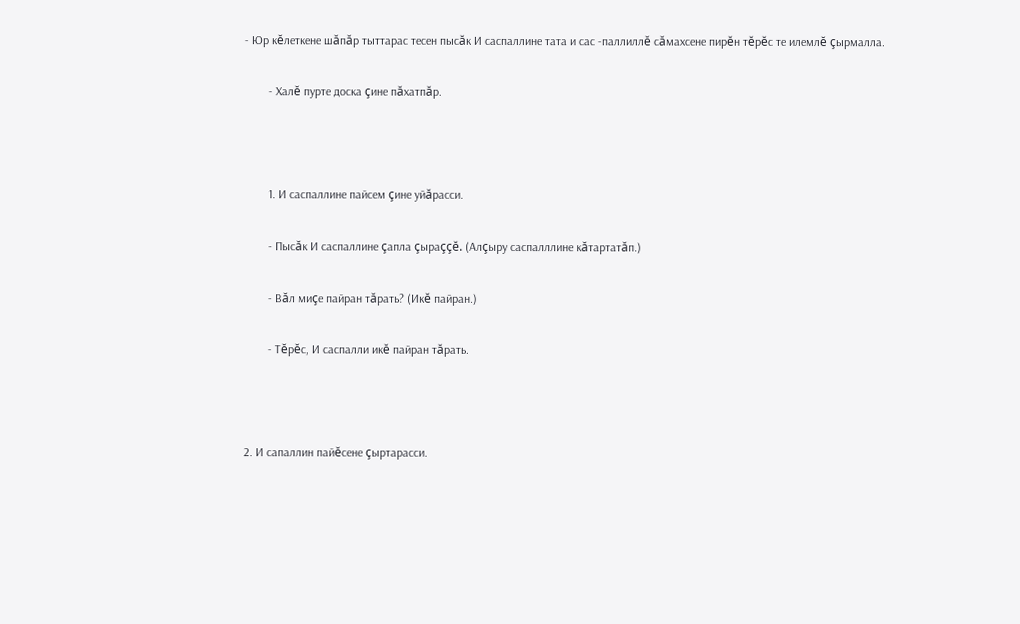- Юр кĕлеткене шăпăр тыттарас тесен пысăк И саспаллине тата и сас -паллиллĕ сăмахсене пирĕн тĕрĕс те илемлĕ çырмалла.

        - Халĕ пурте доска çине пăхатпăр.



        1. И саспаллине пайсем çине уйăрасси.

        - Пысăк И саспаллине çапла çыраççĕ. (Алçыру саспалллине кăтартатăп.)

        - Вăл миçе пайран тăрать? (Икĕ пайран.)

        - Тĕрĕс, И саспалли икĕ пайран тăрать.



2. И сапаллин пайĕсене çыртарасси.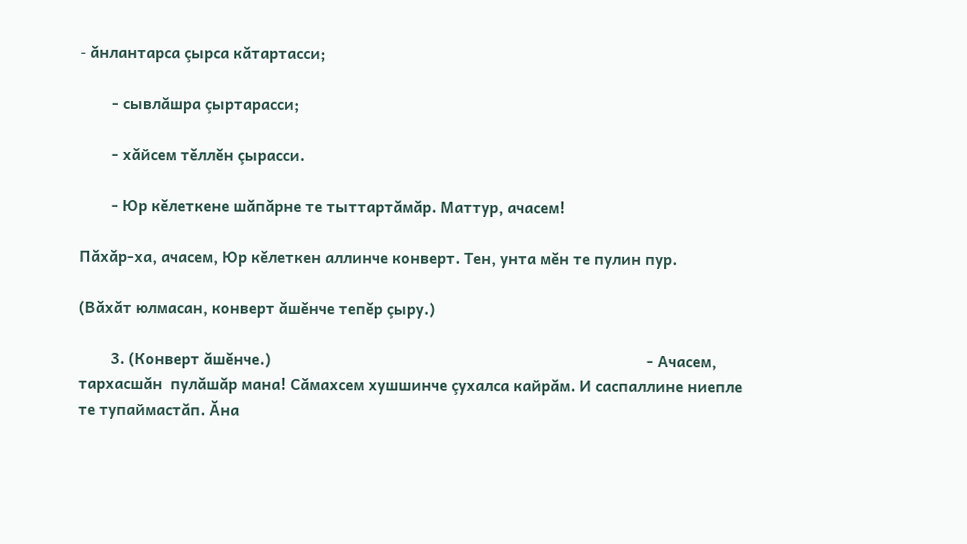- ăнлантарса çырса кăтартасси;

        - сывлăшра çыртарасси;

        - хăйсем тĕллĕн çырасси.

        - Юр кĕлеткене шăпăрне те тыттартăмăр. Маттур, ачасем!

Пăхăр-ха, ачасем, Юр кĕлеткен аллинче конверт. Тен, унта мĕн те пулин пур.

(Вăхăт юлмасан, конверт ăшĕнче тепĕр çыру.)

        3. (Конверт ăшĕнче.)                                                                                              - Ачасем, тархасшăн  пулăшăр мана! Сăмахсем хушшинче çухалса кайрăм. И саспаллине ниепле те тупаймастăп. Ăна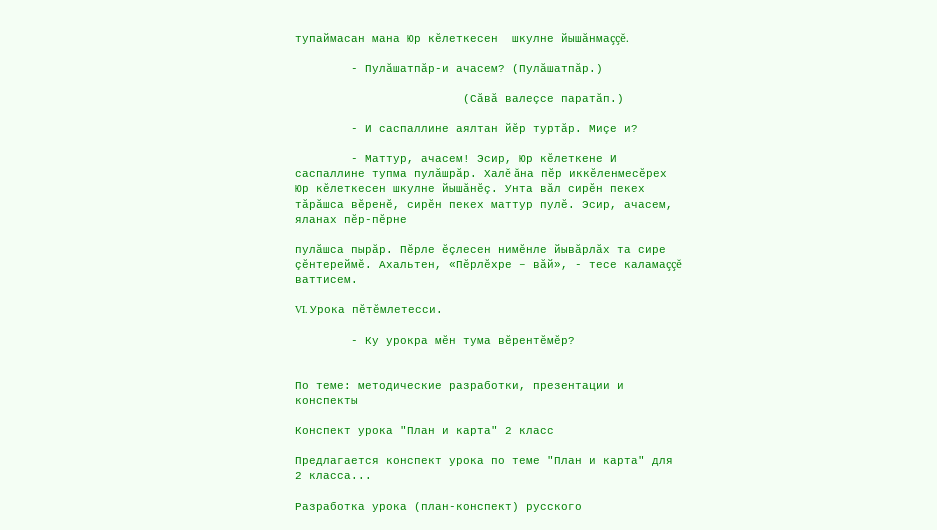тупаймасан мана Юр кĕлеткесен  шкулне йышăнмаççĕ.

        - Пулăшатпăр-и ачасем? (Пулăшатпăр.)

                        (Сăвă валеçсе паратăп.)

        - И саспаллине аялтан йĕр туртăр. Миçе и?

        - Маттур, ачасем! Эсир, Юр кĕлеткене И саспаллине тупма пулăшрăр. Халĕ ăна пĕр иккĕленмесĕрех Юр кĕлеткесен шкулне йышăнĕç. Унта вăл сирĕн пекех тăрăшса вĕренĕ, сирĕн пекех маттур пулĕ. Эсир, ачасем, яланах пĕр-пĕрне

пулăшса пырăр. Пĕрле ĕçлесен нимĕнле йывăрлăх та сире çĕнтереймĕ. Ахальтен, «Пĕрлĕхре – вăй», - тесе каламаççĕ ваттисем.

VI. Урока пĕтĕмлетесси.

        - Ку урокра мĕн тума вĕрентĕмĕр?


По теме: методические разработки, презентации и конспекты

Конспект урока "План и карта" 2 класс

Предлагается конспект урока по теме "План и карта" для  2 класса...

Разработка урока (план-конспект) русского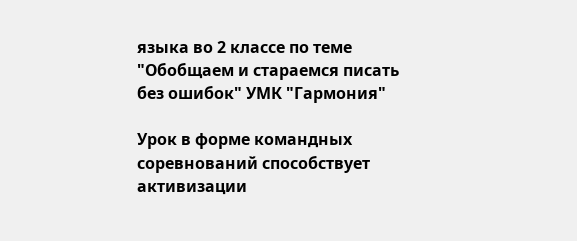языка во 2 классе по теме "Обобщаем и стараемся писать без ошибок" УМК "Гармония"

Урок в форме командных соревнований способствует активизации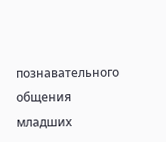познавательного общения младших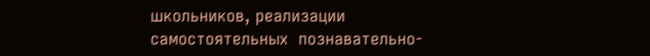школьников, реализации самостоятельных  познавательно-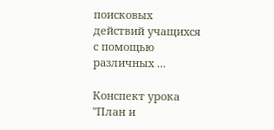поисковых действий учащихся с помощью различных ...

Конспект урока "План и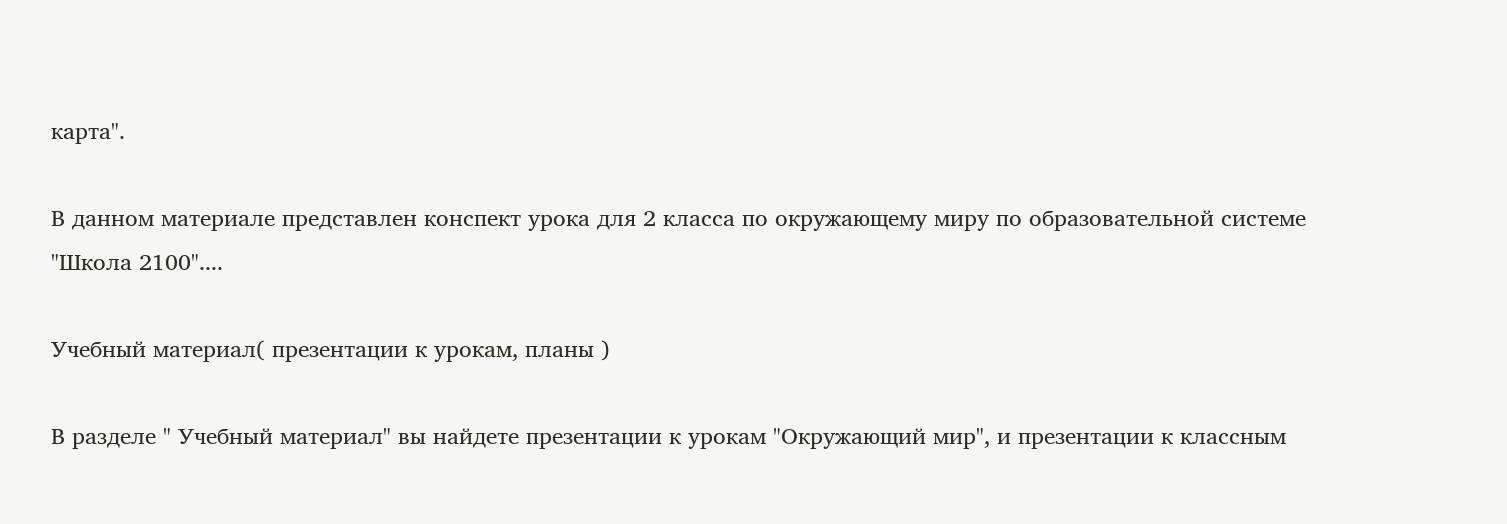карта".

В данном материале представлен конспект урока для 2 класса по окружающему миру по образовательной системе "Школа 2100"....

Учебный материал( презентации к урокам, планы )

В разделе " Учебный материал" вы найдете презентации к урокам "Окружающий мир", и презентации к классным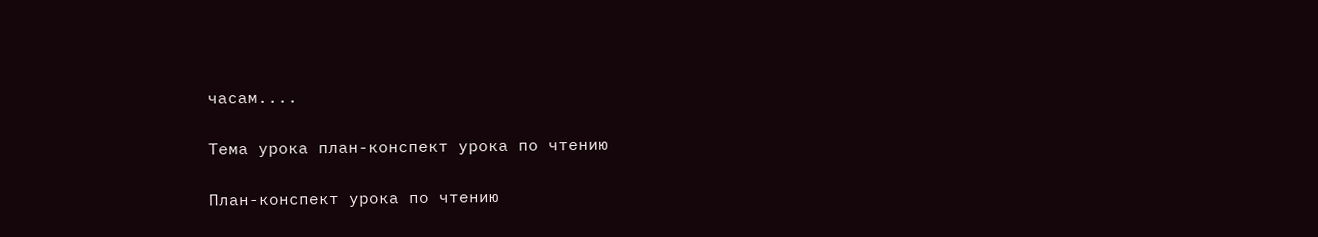часам....

Тема урока план-конспект урока по чтению

План-конспект урока по чтению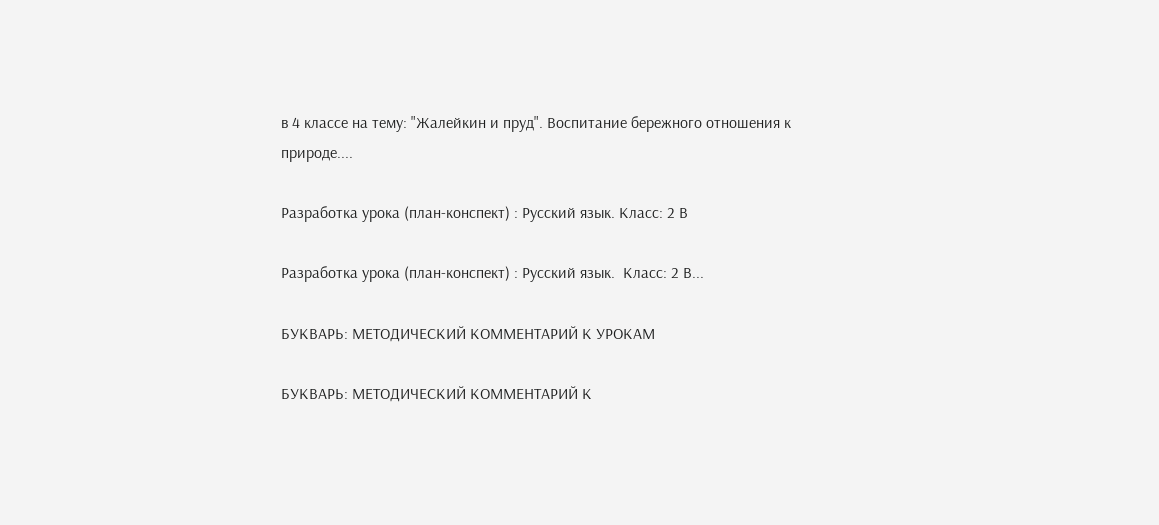в 4 классе на тему: "Жалейкин и пруд". Воспитание бережного отношения к природе....

Разработка урока (план-конспект) : Русский язык. Класс: 2 В

Разработка урока (план-конспект) : Русский язык.  Класс: 2 В...

БУКВАРЬ: МЕТОДИЧЕСКИЙ КОММЕНТАРИЙ К УРОКАМ

БУКВАРЬ: МЕТОДИЧЕСКИЙ КОММЕНТАРИЙ К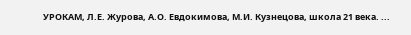УРОКАМ, Л.Е. Журова, А.О. Евдокимова, М.И. Кузнецова, школа 21 века. ...